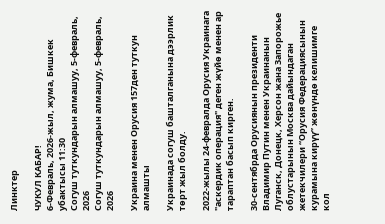Линктер

ЧУКУЛ КАБАР!
6-Февраль, 2026-жыл, жума, Бишкек убактысы 11:30
Cогуш туткундарын алмашуу, 5-февраль, 2026
Cогуш туткундарын алмашуу, 5-февраль, 2026

Украина менен Орусия 157ден туткун алмашты

Украинада согуш башталганына дээрлик төрт жыл болду.

2022-жылы 24-февралда Орусия Украинага "аскердик операция" деген жүйө менен ар тараптан басып кирген.

30-сентябрда Орусиянын президенти Владимир Путин менен Украинанын Луганск, Донецк, Херсон жана Запорожье облустарынын Москва дайындаган жетекчилери “Орусия Федерациясынын курамына кирүү” жөнүндө келишимге кол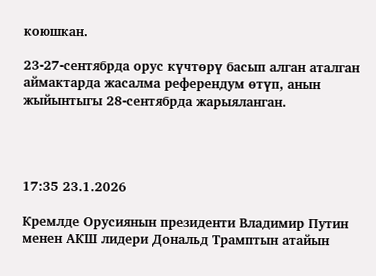коюшкан.

23-27-сентябрда орус күчтөрү басып алган аталган аймактарда жасалма референдум өтүп, анын жыйынтыгы 28-сентябрда жарыяланган.




17:35 23.1.2026

Кремлде Орусиянын президенти Владимир Путин менен АКШ лидери Дональд Трамптын атайын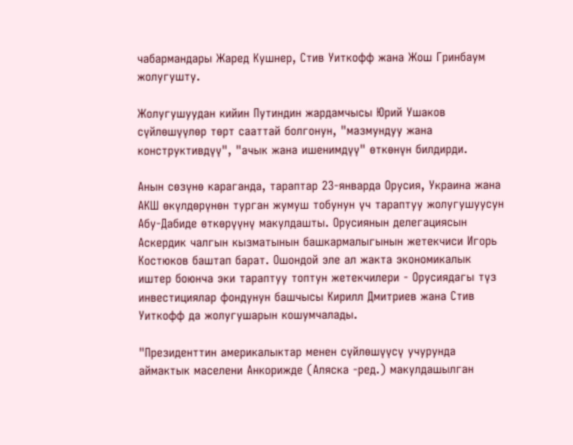чабармандары Жаред Кушнер, Стив Уиткофф жана Жош Гринбаум жолугушту.

Жолугушуудан кийин Путиндин жардамчысы Юрий Ушаков сүйлөшүүлөр төрт сааттай болгонун, "мазмундуу жана конструктивдүү", "ачык жана ишенимдүү" өткөнүн билдирди.

Анын сөзүнө караганда, тараптар 23-январда Орусия, Украина жана АКШ өкүлдөрүнөн турган жумуш тобунун үч тараптуу жолугушуусун Абу-Дабиде өткөрүүнү макулдашты. Орусиянын делегациясын Аскердик чалгын кызматынын башкармалыгынын жетекчиси Игорь Костюков баштап барат. Ошондой эле ал жакта экономикалык иштер боюнча эки тараптуу топтун жетекчилери - Орусиядагы түз инвестициялар фондунун башчысы Кирилл Дмитриев жана Стив Уиткофф да жолугушарын кошумчалады.

"Президенттин америкалыктар менен сүйлөшүүсү учурунда аймактык маселени Анкорижде (Аляска -ред.) макулдашылган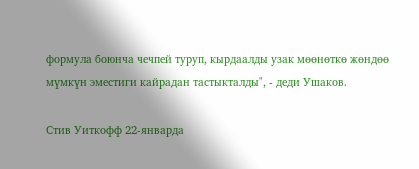формула боюнча чечпей туруп, кырдаалды узак мөөнөткө жөндөө мүмкүн эместиги кайрадан тастыкталды", - деди Ушаков.

Стив Уиткофф 22-январда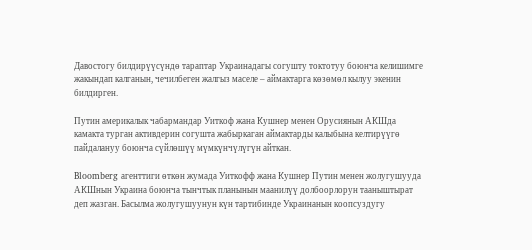Давостогу билдирүүсүндө тараптар Украинадагы согушту токтотуу боюнча келишимге жакындап калганын, чечилбеген жалгыз маселе – аймактарга көзөмөл кылуу экенин билдирген.

Путин америкалык чабармандар Уиткоф жана Кушнер менен Орусиянын АКШда камакта турган активдерин согушта жабыркаган аймактарды калыбына келтирүүгө пайдалануу боюнча сүйлөшүү мүмкүнчүлүгүн айткан.

Bloomberg агенттиги өткөн жумада Уиткофф жана Кушнер Путин менен жолугушууда АКШнын Украина боюнча тынчтык планынын маанилүү долбоорлорун тааныштырат деп жазган. Басылма жолугушуунун күн тартибинде Украинанын коопсуздугу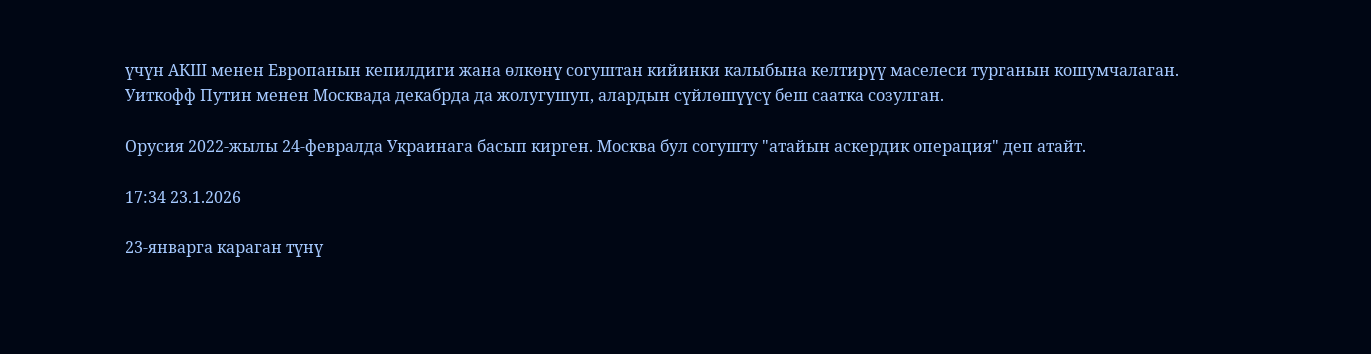үчүн АКШ менен Европанын кепилдиги жана өлкөнү согуштан кийинки калыбына келтирүү маселеси турганын кошумчалаган.
Уиткофф Путин менен Москвада декабрда да жолугушуп, алардын сүйлөшүүсү беш саатка созулган.

Орусия 2022-жылы 24-февралда Украинага басып кирген. Москва бул согушту "атайын аскердик операция" деп атайт.

17:34 23.1.2026

23-январга караган түнү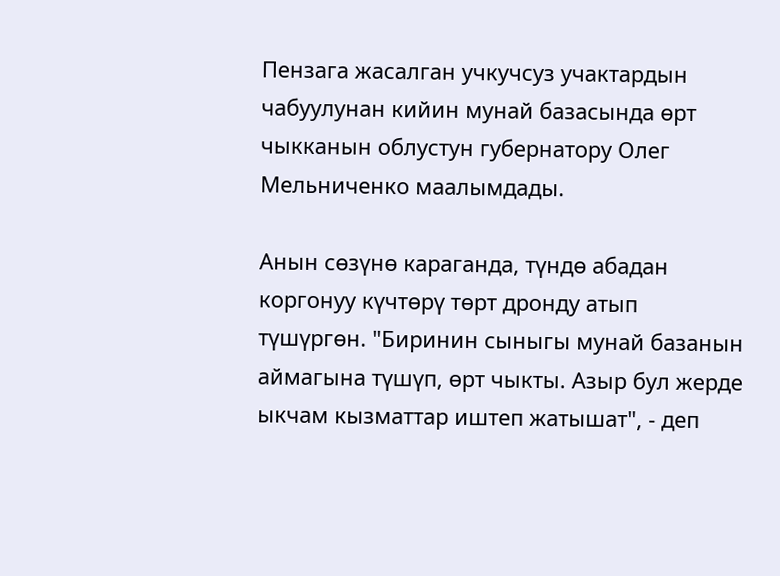Пензага жасалган учкучсуз учактардын чабуулунан кийин мунай базасында өрт чыкканын облустун губернатору Олег Мельниченко маалымдады.

Анын сөзүнө караганда, түндө абадан коргонуу күчтөрү төрт дронду атып түшүргөн. "Биринин сыныгы мунай базанын аймагына түшүп, өрт чыкты. Азыр бул жерде ыкчам кызматтар иштеп жатышат", - деп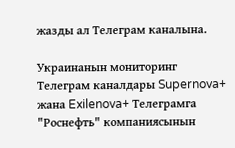жазды ал Телеграм каналына.

Украинанын мониторинг Телеграм каналдары Supernova+ жана Exilenova+ Телеграмга "Роснефть" компаниясынын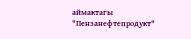аймактагы "Пензанефтепродукт"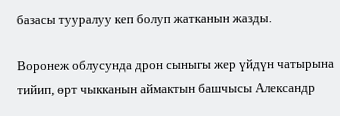базасы тууралуу кеп болуп жатканын жазды.

Воронеж облусунда дрон сыныгы жер үйдүн чатырына тийип, өрт чыкканын аймактын башчысы Александр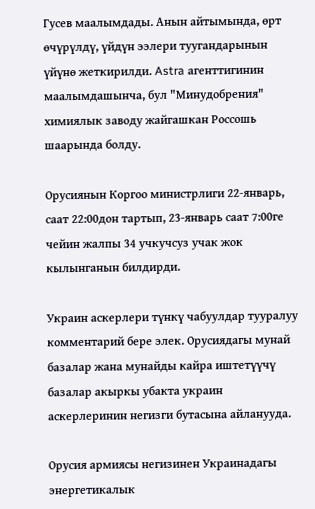Гусев маалымдады. Анын айтымында, өрт өчүрүлдү, үйдүн ээлери туугандарынын үйүнө жеткирилди. Astra агенттигинин маалымдашынча, бул "Минудобрения" химиялык заводу жайгашкан Россошь шаарында болду.

Орусиянын Коргоо министрлиги 22-январь, саат 22:00дон тартып, 23-январь саат 7:00ге чейин жалпы 34 учкучсуз учак жок кылынганын билдирди.

Украин аскерлери түнкү чабуулдар тууралуу комментарий бере элек. Орусиядагы мунай базалар жана мунайды кайра иштетүүчү базалар акыркы убакта украин аскерлеринин негизги бутасына айланууда.

Орусия армиясы негизинен Украинадагы энергетикалык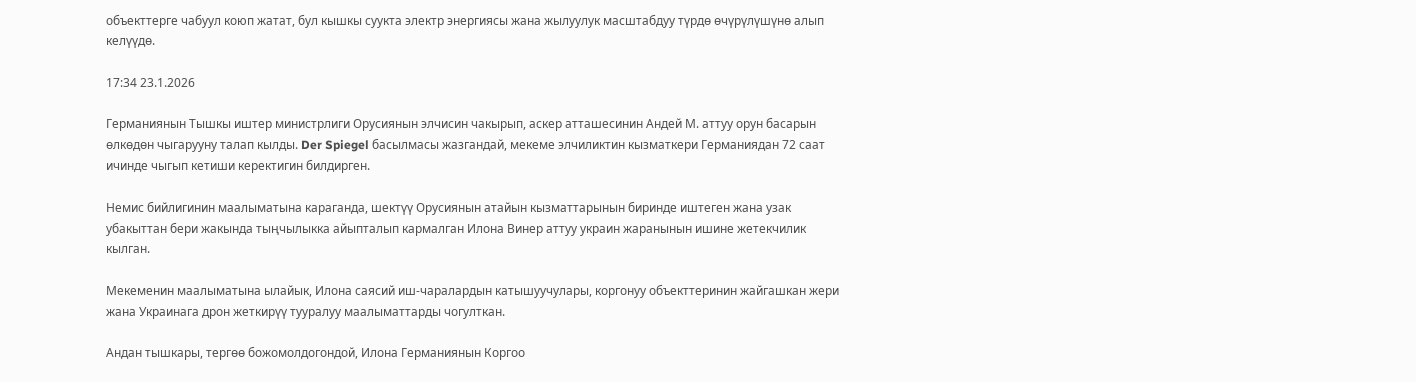объекттерге чабуул коюп жатат, бул кышкы суукта электр энергиясы жана жылуулук масштабдуу түрдө өчүрүлүшүнө алып келүүдө.

17:34 23.1.2026

Германиянын Тышкы иштер министрлиги Орусиянын элчисин чакырып, аскер атташесинин Андей М. аттуу орун басарын өлкөдөн чыгарууну талап кылды. Der Spiegel басылмасы жазгандай, мекеме элчиликтин кызматкери Германиядан 72 саат ичинде чыгып кетиши керектигин билдирген.

Немис бийлигинин маалыматына караганда, шектүү Орусиянын атайын кызматтарынын биринде иштеген жана узак убакыттан бери жакында тыңчылыкка айыпталып кармалган Илона Винер аттуу украин жаранынын ишине жетекчилик кылган.

Мекеменин маалыматына ылайык, Илона саясий иш-чаралардын катышуучулары, коргонуу объекттеринин жайгашкан жери жана Украинага дрон жеткирүү тууралуу маалыматтарды чогулткан.

Андан тышкары, тергөө божомолдогондой, Илона Германиянын Коргоо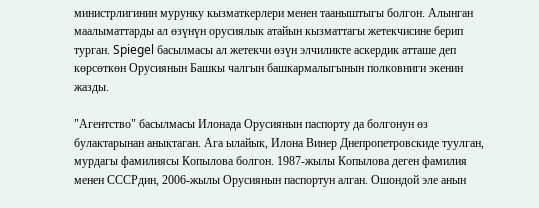министрлигинин мурунку кызматкерлери менен тааныштыгы болгон. Алынган маалыматтарды ал өзүнүн орусиялык атайын кызматтагы жетекчисине берип турган. Spiegel басылмасы ал жетекчи өзүн элчиликте аскердик атташе деп көрсөткөн Орусиянын Башкы чалгын башкармалыгынын полковниги экенин жазды.

"Агентство" басылмасы Илонада Орусиянын паспорту да болгонун өз булактарынан аныктаган. Ага ылайык, Илона Винер Днепропетровскиде туулган, мурдагы фамилиясы Копылова болгон. 1987-жылы Копылова деген фамилия менен СССРдин, 2006-жылы Орусиянын паспортун алган. Ошондой эле анын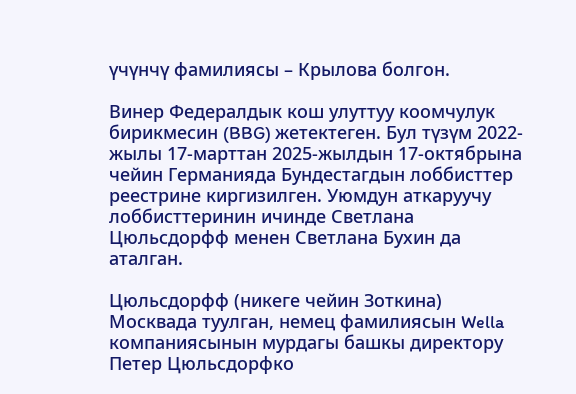үчүнчү фамилиясы – Крылова болгон.

Винер Федералдык кош улуттуу коомчулук бирикмесин (BBG) жетектеген. Бул түзүм 2022-жылы 17-марттан 2025-жылдын 17-октябрына чейин Германияда Бундестагдын лоббисттер реестрине киргизилген. Уюмдун аткаруучу лоббисттеринин ичинде Светлана Цюльсдорфф менен Светлана Бухин да аталган.

Цюльсдорфф (никеге чейин Зоткина) Москвада туулган, немец фамилиясын Wella компаниясынын мурдагы башкы директору Петер Цюльсдорфко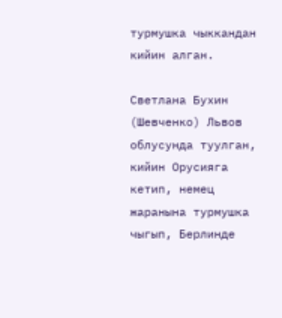турмушка чыккандан кийин алган.

Светлана Бухин (Шевченко) Львов облусунда туулган, кийин Орусияга кетип, немец жаранына турмушка чыгып, Берлинде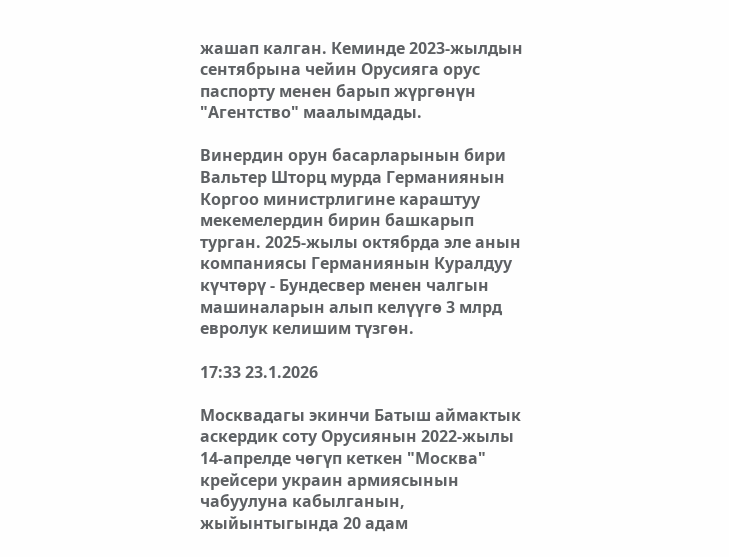жашап калган. Кеминде 2023-жылдын сентябрына чейин Орусияга орус паспорту менен барып жүргөнүн "Агентство" маалымдады.

Винердин орун басарларынын бири Вальтер Шторц мурда Германиянын Коргоо министрлигине караштуу мекемелердин бирин башкарып турган. 2025-жылы октябрда эле анын компаниясы Германиянын Куралдуу күчтөрү - Бундесвер менен чалгын машиналарын алып келүүгө 3 млрд евролук келишим түзгөн.

17:33 23.1.2026

Москвадагы экинчи Батыш аймактык аскердик соту Орусиянын 2022-жылы 14-апрелде чөгүп кеткен "Москва" крейсери украин армиясынын чабуулуна кабылганын, жыйынтыгында 20 адам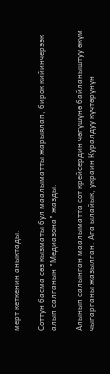мерт кеткенин аныктады.

Соттун басма сөз кызматы бул маалыматты жарыялап, бирок кийинчерээк алып салганын "Медиазона" жазды.

Алынып салынган маалыматта сот крейсердин чөгүшүнө байланыштуу өкүм чыгарганы жазылган. Ага ылайык, украин Куралдуу күчтөрүнүн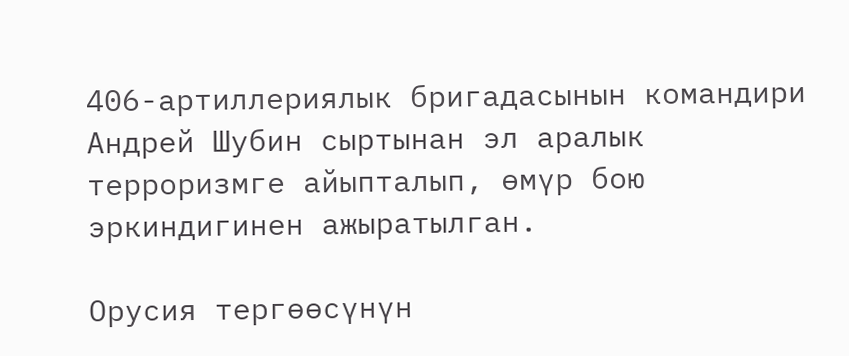406-артиллериялык бригадасынын командири Андрей Шубин сыртынан эл аралык терроризмге айыпталып, өмүр бою эркиндигинен ажыратылган.

Орусия тергөөсүнүн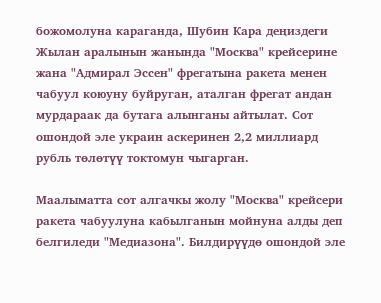божомолуна караганда, Шубин Кара деңиздеги Жылан аралынын жанында "Москва" крейсерине жана "Адмирал Эссен" фрегатына ракета менен чабуул коюуну буйруган, аталган фрегат андан мурдараак да бутага алынганы айтылат. Сот ошондой эле украин аскеринен 2,2 миллиард рубль төлөтүү токтомун чыгарган.

Маалыматта сот алгачкы жолу "Москва" крейсери ракета чабуулуна кабылганын мойнуна алды деп белгиледи "Медиазона". Билдирүүдө ошондой эле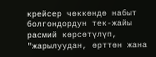крейсер чөккөндө набыт болгондордун тек-жайы расмий көрсөтүлүп, "жарылуудан, өрттөн жана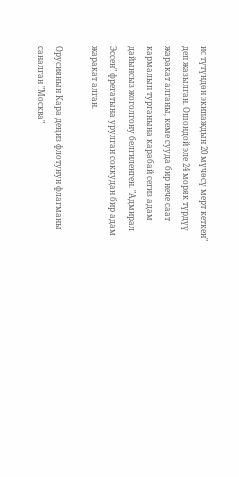ис түтүндөн экипаждын 20 мүчөсү мерт кеткен" деп жазылган. Ошондой эле 24 моряк түрдүү жаракат алганы, кеме сууда бир нече саат кармалып турганына карабай сегиз адам дайынсыз жоголгону белгиленген. "Адмирал Эссен" фрегатына урулган соккудан бир адам жаракат алган.

Орусиянын Кара деңиз флотунун флагманы саналган "Москва"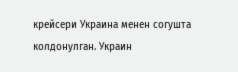крейсери Украина менен согушта колдонулган. Украин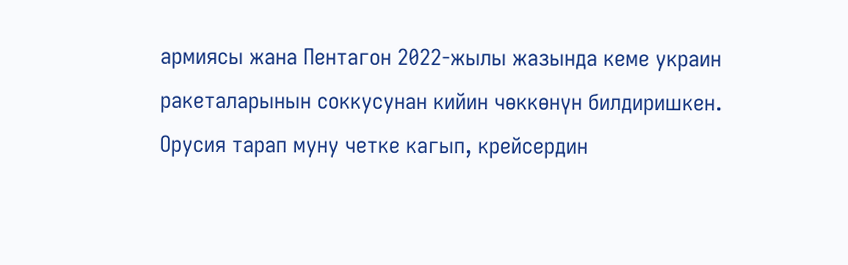армиясы жана Пентагон 2022-жылы жазында кеме украин ракеталарынын соккусунан кийин чөккөнүн билдиришкен. Орусия тарап муну четке кагып, крейсердин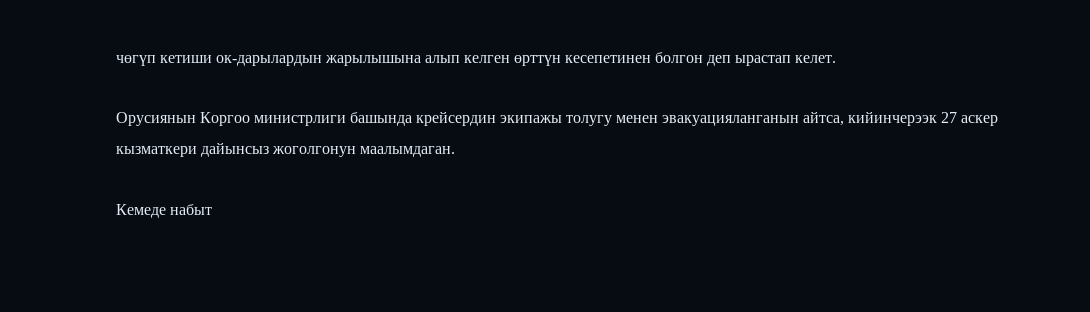чөгүп кетиши ок-дарылардын жарылышына алып келген өрттүн кесепетинен болгон деп ырастап келет.

Орусиянын Коргоо министрлиги башында крейсердин экипажы толугу менен эвакуацияланганын айтса, кийинчерээк 27 аскер кызматкери дайынсыз жоголгонун маалымдаган.

Кемеде набыт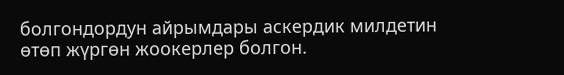болгондордун айрымдары аскердик милдетин өтөп жүргөн жоокерлер болгон.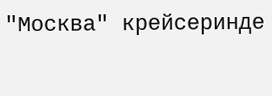"Москва" крейсеринде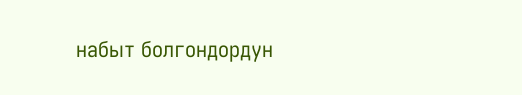набыт болгондордун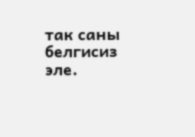так саны белгисиз эле.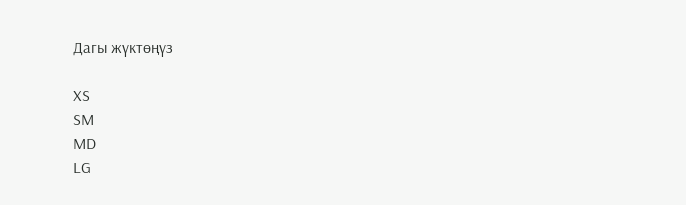Дагы жүктөңүз

XS
SM
MD
LG